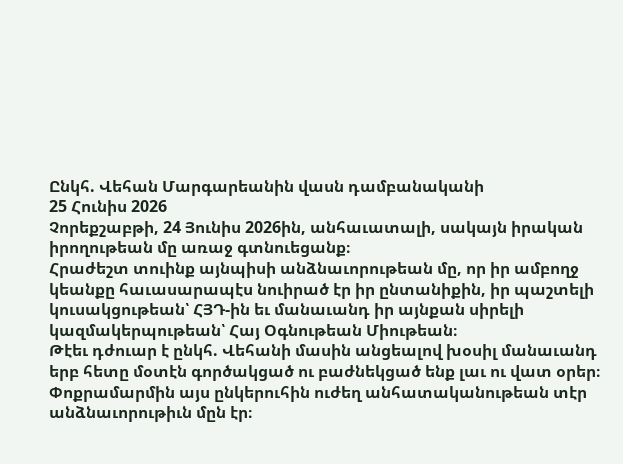Ընկհ. Վեհան Մարգարեանին վասն դամբանականի
25 Հունիս 2026
Չորեքշաբթի, 24 Յունիս 2026ին, անհաւատալի, սակայն իրական իրողութեան մը առաջ գտնուեցանք։
Հրաժեշտ տուինք այնպիսի անձնաւորութեան մը, որ իր ամբողջ կեանքը հաւասարապէս նուիրած էր իր ընտանիքին, իր պաշտելի կուսակցութեան՝ ՀՅԴ-ին եւ մանաւանդ իր այնքան սիրելի կազմակերպութեան՝ Հայ Օգնութեան Միութեան։
Թէեւ դժուար է ընկհ. Վեհանի մասին անցեալով խօսիլ մանաւանդ երբ հետը մօտէն գործակցած ու բաժնեկցած ենք լաւ ու վատ օրեր։
Փոքրամարմին այս ընկերուհին ուժեղ անհատականութեան տէր անձնաւորութիւն մըն էր։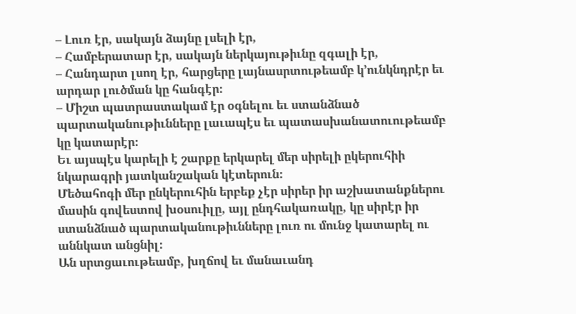– Լուռ էր, սակայն ձայնը լսելի էր,
– Համբերատար էր, սակայն ներկայութիւնը զգալի էր,
– Հանդարտ լսող էր, հարցերը լայնասրտութեամբ կ՚ունկնդրէր եւ արդար լուծման կը հանգէր։
– Միշտ պատրաստակամ էր օգնելու եւ ստանձնած պարտականութիւնները լաւապէս եւ պատասխանատուութեամբ կը կատարէր։
Եւ այսպէս կարելի է շարքը երկարել մեր սիրելի ըկերուհիի նկարագրի յատկանշական կէտերուն։
Մեծահոգի մեր ընկերուհին երբեք չէր սիրեր իր աշխատանքներու մասին գովեստով խօսուիլը, այլ ընդհակառակը, կը սիրէր իր ստանձնած պարտականութիւնները լուռ ու մունջ կատարել ու աննկատ անցնիլ։
Ան սրտցաւութեամբ, խղճով եւ մանաւանդ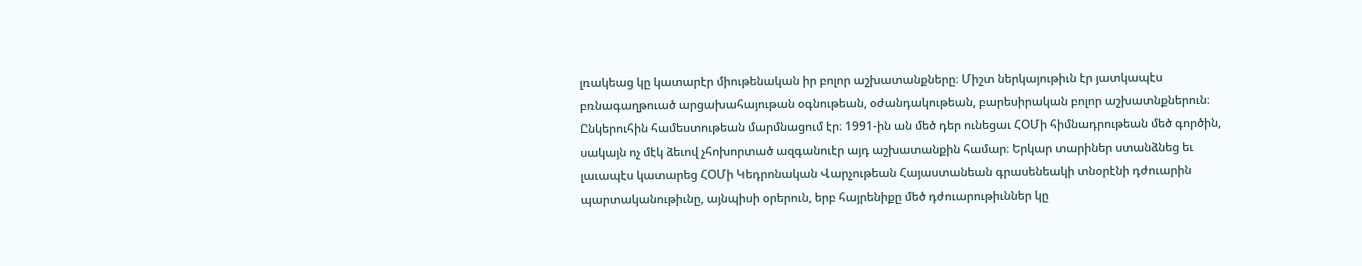լռակեաց կը կատարէր միութենական իր բոլոր աշխատանքները։ Միշտ ներկայութիւն էր յատկապէս բռնագաղթուած արցախահայութան օգնութեան, օժանդակութեան, բարեսիրական բոլոր աշխատնքներուն։
Ընկերուհին համեստութեան մարմնացում էր։ 1991-ին ան մեծ դեր ունեցաւ ՀՕՄի հիմնադրութեան մեծ գործին, սակայն ոչ մէկ ձեւով չհոխորտած ազգանուէր այդ աշխատանքին համար։ Երկար տարիներ ստանձնեց եւ լաւապէս կատարեց ՀՕՄի Կեդրոնական Վարչութեան Հայաստանեան գրասենեակի տնօրէնի դժուարին պարտականութիւնը, այնպիսի օրերուն, երբ հայրենիքը մեծ դժուարութիւններ կը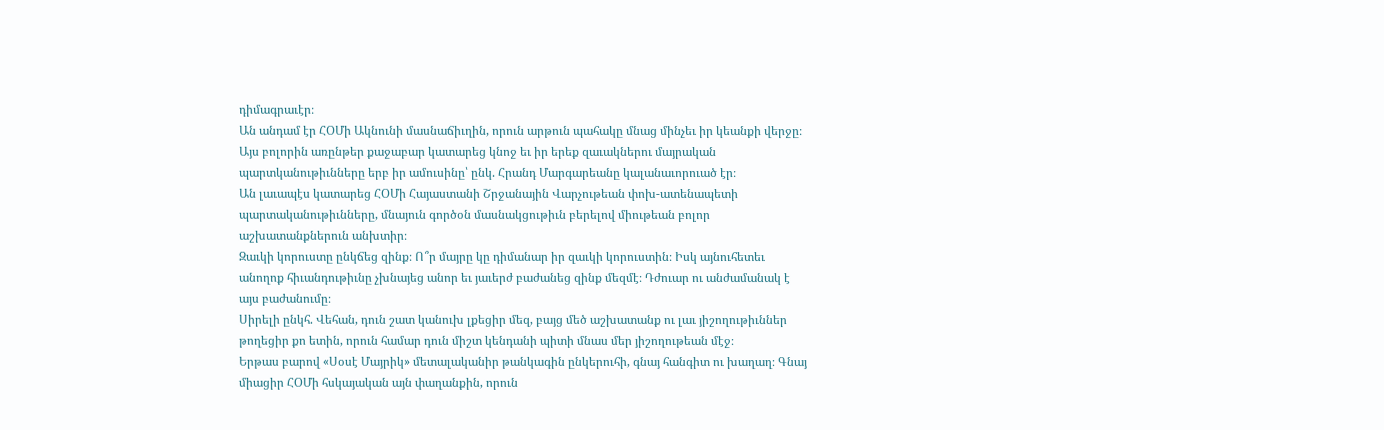դիմագրաւէր։
Ան անդամ էր ՀՕՄի Ակնունի մասնաճիւղին, որուն արթուն պահակը մնաց մինչեւ իր կեանքի վերջը։
Այս բոլորին առընթեր քաջաբար կատարեց կնոջ եւ իր երեք զաւակներու մայրական պարտկանութիւնները երբ իր ամուսինը՝ ընկ. Հրանդ Մարգարեանը կալանաւորուած էր։
Ան լաւապէս կատարեց ՀՕՄի Հայաստանի Շրջանային Վարչութեան փոխ-ատենապետի պարտականութիւնները, մնայուն գործօն մասնակցութիւն բերելով միութեան բոլոր աշխատանքներուն անխտիր։
Զաւկի կորուստը ընկճեց զինք։ Ո՞ր մայրը կը դիմանար իր զաւկի կորուստին։ Իսկ այնուհետեւ անողոք հիւանդութիւնը չխնայեց անոր եւ յաւերժ բաժանեց զինք մեզմէ։ Դժուար ու անժամանակ է այս բաժանումը։
Սիրելի ընկհ. Վեհան, դուն շատ կանուխ լքեցիր մեզ, բայց մեծ աշխատանք ու լաւ յիշողութիւններ թողեցիր քո ետին, որուն համար դուն միշտ կենդանի պիտի մնաս մեր յիշողութեան մէջ։
Երթաս բարով «Սօսէ Մայրիկ» մետալականիր թանկագին ընկերուհի, գնայ հանգիտ ու խաղաղ։ Գնայ միացիր ՀՕՄի հսկայական այն փաղանքին, որուն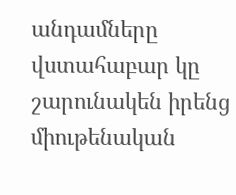անդամները վստահաբար կը շարունակեն իրենց միութենական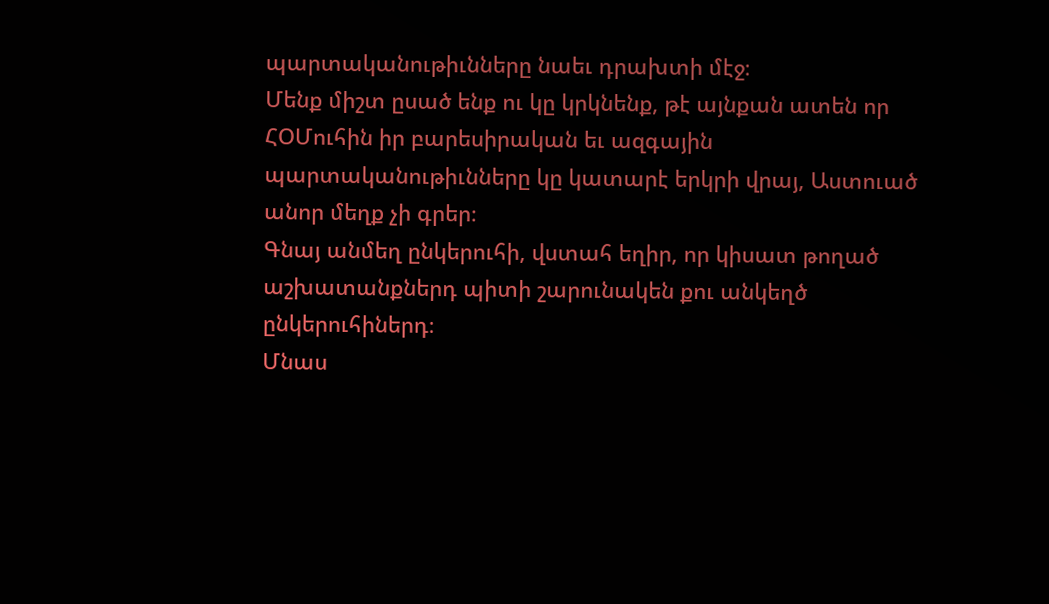պարտականութիւնները նաեւ դրախտի մէջ։
Մենք միշտ ըսած ենք ու կը կրկնենք, թէ այնքան ատեն որ ՀՕՄուհին իր բարեսիրական եւ ազգային պարտականութիւնները կը կատարէ երկրի վրայ, Աստուած անոր մեղք չի գրեր։
Գնայ անմեղ ընկերուհի, վստահ եղիր, որ կիսատ թողած աշխատանքներդ պիտի շարունակեն քու անկեղծ ընկերուհիներդ։
Մնաս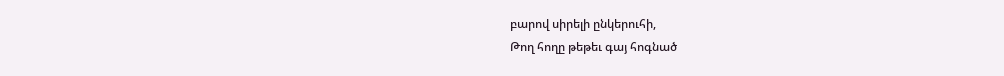բարով սիրելի ընկերուհի,
Թող հողը թեթեւ գայ հոգնած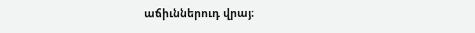աճիւններուդ վրայ։